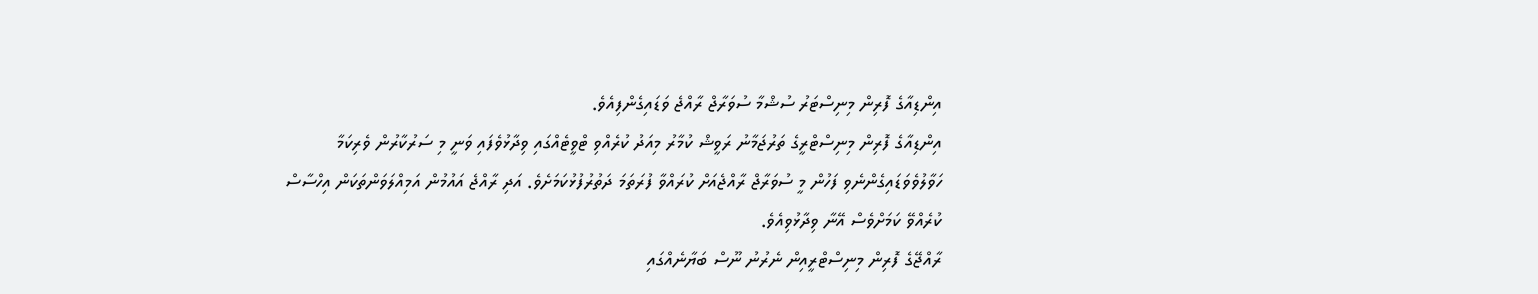އިންޑިއާގެ ފޮރިން މިނިސްޓަރު ސުޝްމާ ސުވަރާޖް ރާއްޖެ ވަޑައިގެންފިއެވެ.
އިންޑިއާގެ ފޮރިން މިނިސްޓްރީގެ ތަރުޖަމާނު ރަވީޝް ކުމާރު މިއަދު ކުރެއްވި ޓްވީޓެއްގައި ވިދާޅުވެފައި ވަނީ މި ސަރުކާރުން ވެރިކަމާ ހަވާލުވެވަޑައިގެންނެވި ފަހުން މީ ސުވަރާޖް ރާއްޖެއަށް ކުރައްވާ ފުރަތަމަ ދަތުރުފުޅުކަމަށެވެ. އަދި ރާއްޖެ އައުމުން އަމިއްލަވަންތަކަން އިހްސާސް ކުރެއްވޭ ކަމަށްވެސް އޭނާ ވިދާޅުވިއެވެ.
ރާއްޖޭގެ ފޮރިން މިނިސްޓްރީއިން ނެރުނު ނޫސް ބަޔާނެއްގައި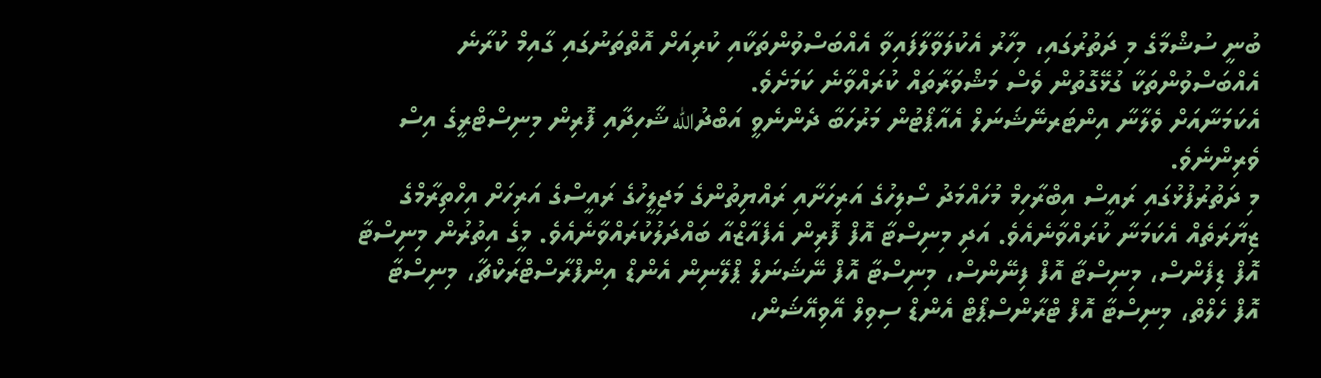ބުނީ ސުޝްމާގެ މި ދަތުރުގައި، މިހާރު އެކުލަވާލާފައިވާ އެއްބަސްވުންތަކާއި ކުރިއަށް އޮތްތަނުގައި ގާއިމް ކުރާނެ އެއްބަސްވުންތަކާ ގުޅޭގޮތުން ވެސް މަޝްވަރާތައް ކުރައްވާނެ ކަމަށެވެ.
އެކަމަނާއަށް ވެލާނާ އިންޓަރނޭޝަނަލް އެއާޕޯޓުން މަރުހަބާ ދެންނެވީ އަބްދުالله ޝާހިދާއި ފޮރިން މިނިސްޓްރީގެ އިސް ވެރިންނެވެ.
މި ދަތުރުފުޅުގައި ރައީސް އިބްރާހިމް މުހައްމަދު ސޯލިހުގެ އަރިހަށާއި ރައްޔިތުންގެ މަޖިލީހުގެ ރައީސްގެ އަރިހަށް އިހްތިރާމްގެ ޒިޔާރަތެއް އެކަމަނާ ކުރައްވާނެއެވެ. އަދި މިނިސްޓާ އޮފް ފޮރިން އެފެއާޒްއާ ބައްދަލުކުރައްވާނެއެވެ. މީގެ އިތުރުން މިނިސްޓާ އޮފް ޑިފެންސް، މިނިސްޓާ އޮފް ފިނޭންސް، މިނިސްޓާ އޮފް ނޭޝަނަލް ޕްލޭނިން އެންޑް އިންފްރާސްޓްރަކްޗާ، މިނިސްޓާ އޮފް ހެލްތް، މިނިސްޓާ އޮފް ޓްރާންސްޕޯޓް އެންޑް ސިވިލް އޭވިއޭޝަން،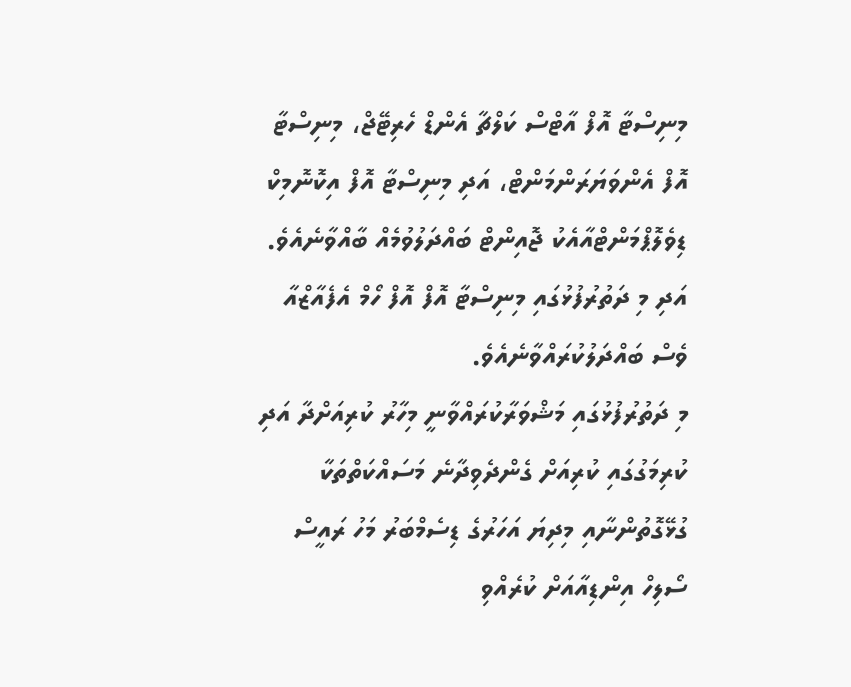މިނިސްޓާ އޮފް އާޓްސް ކަލްޗާ އެންޑް ހެރިޓޭޖް، މިނިސްޓާ އޮފް އެންވަޔަރަންމަންޓް، އަދި މިނިސްޓާ އޮފް އިކޮނޮމިކް ޑިވެލޮޕްމަންޓްއާއެކު ޖޮއިންޓް ބައްދަލުވުމެއް ބާއްވާނެއެވެ. އަދި މި ދަތުރުފުޅުގައި މިނިސްޓާ އޮފް އޮފް ހޯމް އެފެއާޒްއާ ވެސް ބައްދަލުކުރައްވާނެއެވެ.
މި ދަތުރުފުޅުގައި މަޝްވަރާކުރައްވާނީ މިހާރު ކުރިއަށްދާ އަދި ކުރިމަގުގައި ކުރިއަށް ގެންދެވިދާނެ މަސައްކަތްތަކާ ގުޅޭގޮތުންނާއި މިދިޔަ އަހަރުގެ ޑިސެމްބަރު މަހު ރައީސް ސޯލިހް އިންޑިއާއަށް ކުރެއްވި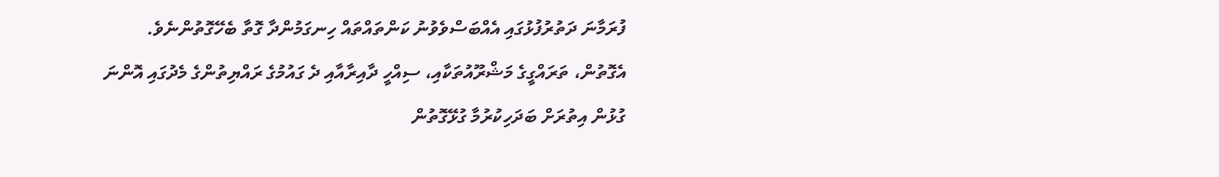ފުރަމާނަ ދަތުރުފުޅުގައި އެއްބަސްވެވުނު ކަންތައްތައް ހިނގަމުންދާ ގޮތާ ބެހޭގޮތުންނެވެ. އެގޮތުން، ތަރައްގީގެ މަޝްރޫއުތަކާއި، ސިއްހީ ދާއިރާއާއި ދެ ގައުމުގެ ރައްޔިތުންގެ މެދުގައި އޮންނަ ގުޅުން އިތުރަށް ބަދަހިކުރުމާ ގުޅޭގޮތުން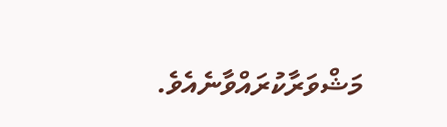މަޝްވަރާކުރައްވާނެއެވެ.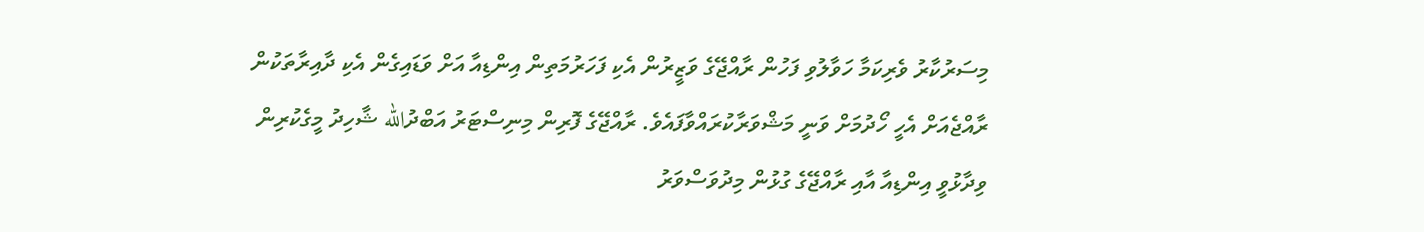މިސަރުކާރު ވެރިކަމާ ހަވާލުވި ފަހުން ރާއްޖޭގެ ވަޒީރުން އެކި ފަހަރުމަތިން އިންޑިއާ އަށް ވަޑައިގެން އެކި ދާއިރާތަކުން ރާއްޖެއަށް އެހީ ހޯދުމަށް ވަނީ މަޝްވަރާކުރައްވާފައެވެ. ރާއްޖޭގެ ފޮރިން މިނިސްޓަރު އަބްދުالله ޝާހިދު މީގެކުރިން ވިދާޅުވީ އިންޑިއާ އާއި ރާއްޖޭގެ ގުޅުން މިދުވަސްވަރު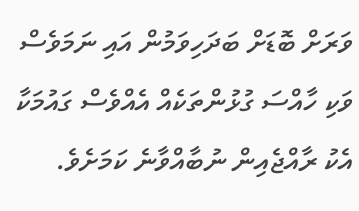ވަރަށް ބޮޑަށް ބަދަހިވަމުން އައި ނަމަވެސް ވަކި ހާއްސަ ގުޅުންތަކެއް އެއްވެސް ގައުމަކާ އެކު ރާއްޖެއިން ނުބާއްވާނެ ކަމަށެވެ.